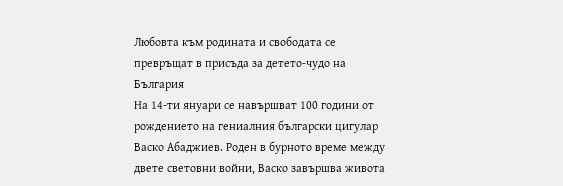Любовта към родината и свободата се превръщат в присъда за детето-чудо на България
На 14-ти януари се навършват 100 години от рождението на гениалния български цигулар Васко Абаджиев. Роден в бурното време между двете световни войни, Васко завършва живота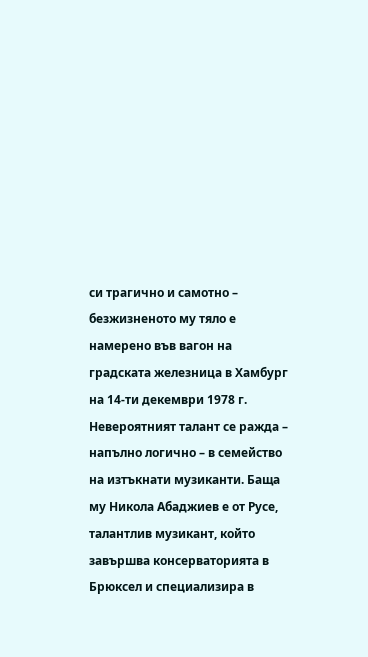си трагично и самотно – безжизненото му тяло е намерено във вагон на градската железница в Хамбург на 14-ти декември 1978 г.
Невероятният талант се ражда – напълно логично – в семейство на изтъкнати музиканти. Баща му Никола Абаджиев е от Русе, талантлив музикант, който завършва консерваторията в Брюксел и специализира в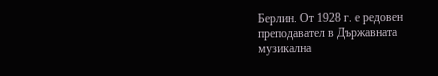Берлин. От 1928 г. е редовен преподавател в Държавната музикална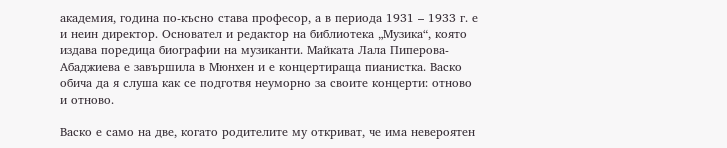академия, година по-късно става професор, а в периода 1931 – 1933 г. е и неин директор. Основател и редактор на библиотека „Музика“, която издава поредица биографии на музиканти. Майката Лала Пиперова-Абаджиева е завършила в Мюнхен и е концертираща пианистка. Васко обича да я слуша как се подготвя неуморно за своите концерти: отново и отново.

Васко е само на две, когато родителите му откриват, че има невероятен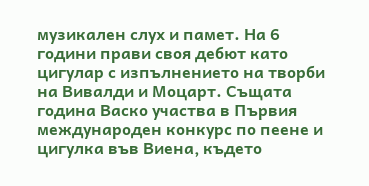музикален слух и памет. На 6 години прави своя дебют като цигулар с изпълнението на творби на Вивалди и Моцарт. Същата година Васко участва в Първия международен конкурс по пеене и цигулка във Виена, където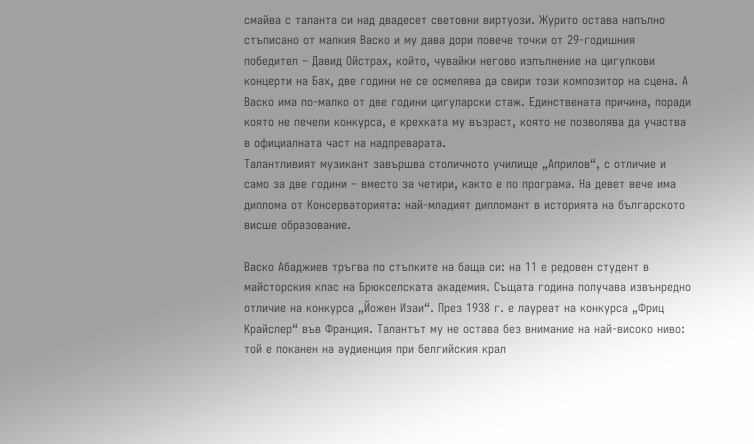смайва с таланта си над двадесет световни виртуози. Журито остава напълно стъписано от малкия Васко и му дава дори повече точки от 29-годишния победител – Давид Ойстрах, който, чувайки негово изпълнение на цигулкови концерти на Бах, две години не се осмелява да свири този композитор на сцена. А Васко има по-малко от две години цигуларски стаж. Единствената причина, поради която не печели конкурса, е крехката му възраст, която не позволява да участва в официалната част на надпреварата.
Талантливият музикант завършва столичното училище „Априлов“, с отличие и само за две години – вместо за четири, както е по програма. На девет вече има диплома от Консерваторията: най-младият дипломант в историята на българското висше образование.

Васко Абаджиев тръгва по стъпките на баща си: на 11 е редовен студент в майсторския клас на Брюкселската академия. Същата година получава извънредно отличие на конкурса „Йожен Изаи“. През 1938 г. е лауреат на конкурса „Фриц Крайслер“ във Франция. Талантът му не остава без внимание на най-високо ниво: той е поканен на аудиенция при белгийския крал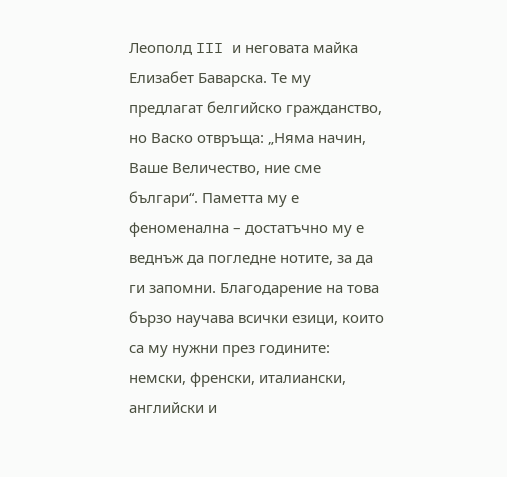Леополд III и неговата майка Елизабет Баварска. Те му предлагат белгийско гражданство, но Васко отвръща: „Няма начин, Ваше Величество, ние сме българи“. Паметта му е феноменална – достатъчно му е веднъж да погледне нотите, за да ги запомни. Благодарение на това бързо научава всички езици, които са му нужни през годините: немски, френски, италиански, английски и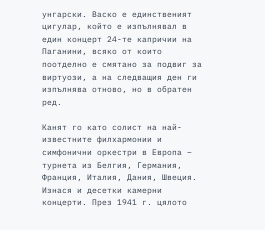унгарски. Васко е единственият цигулар, който е изпълнявал в един концерт 24-те капричии на Паганини, всяко от които поотделно е смятано за подвиг за виртуози, а на следващия ден ги изпълнява отново, но в обратен ред.

Канят го като солист на най-известните филхармонии и симфонични оркестри в Европа – турнета из Белгия, Германия, Франция, Италия, Дания, Швеция. Изнася и десетки камерни концерти. През 1941 г. цялото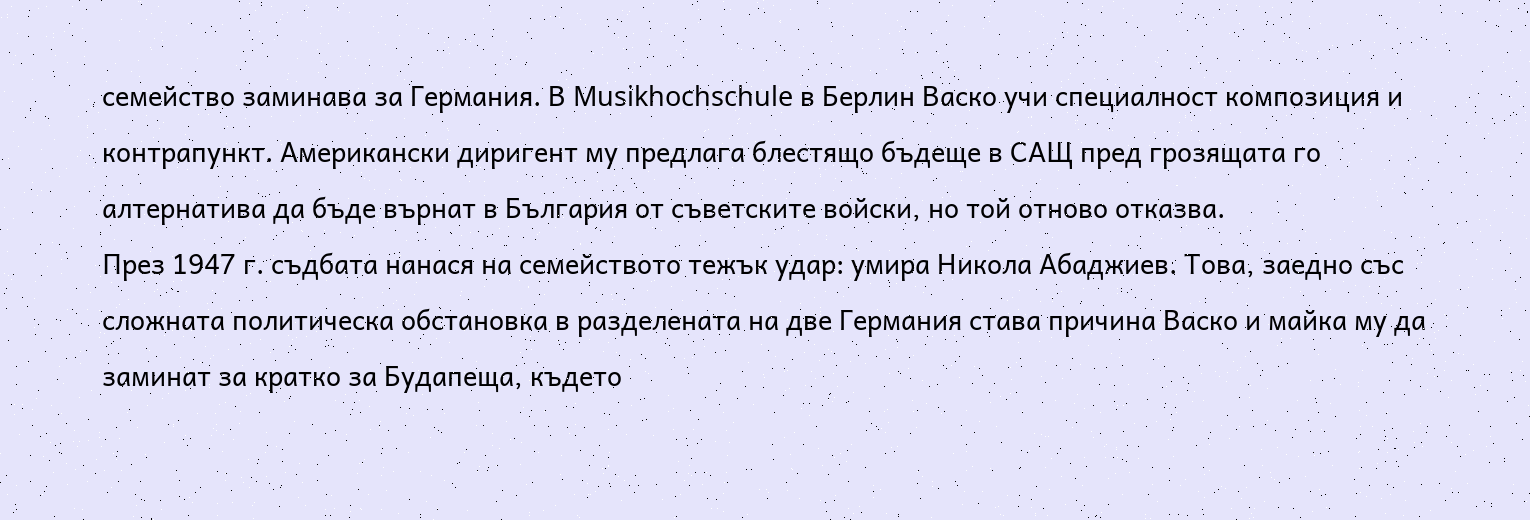семейство заминава за Германия. В Musikhochschule в Берлин Васко учи специалност композиция и контрапункт. Американски диригент му предлага блестящо бъдеще в САЩ пред грозящата го алтернатива да бъде върнат в България от съветските войски, но той отново отказва.
През 1947 г. съдбата нанася на семейството тежък удар: умира Никола Абаджиев. Това, заедно със сложната политическа обстановка в разделената на две Германия става причина Васко и майка му да заминат за кратко за Будапеща, където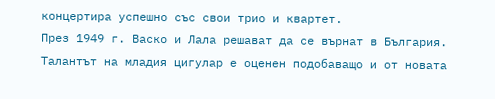концертира успешно със свои трио и квартет.
През 1949 г. Васко и Лала решават да се върнат в България. Талантът на младия цигулар е оценен подобаващо и от новата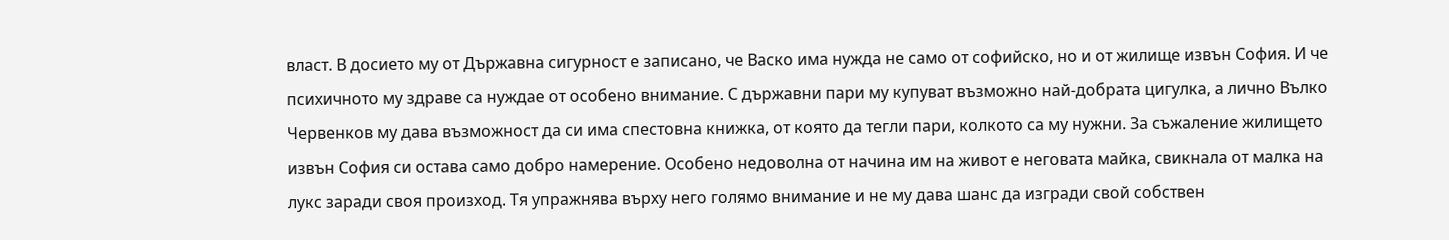власт. В досието му от Държавна сигурност е записано, че Васко има нужда не само от софийско, но и от жилище извън София. И че психичното му здраве са нуждае от особено внимание. С държавни пари му купуват възможно най-добрата цигулка, а лично Вълко Червенков му дава възможност да си има спестовна книжка, от която да тегли пари, колкото са му нужни. За съжаление жилището извън София си остава само добро намерение. Особено недоволна от начина им на живот е неговата майка, свикнала от малка на лукс заради своя произход. Тя упражнява върху него голямо внимание и не му дава шанс да изгради свой собствен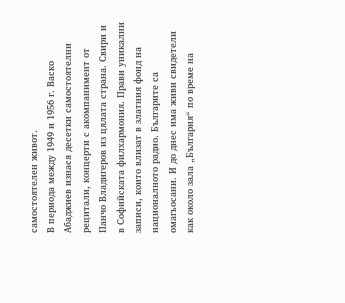самостоятелен живот.
В периода между 1949 и 1956 г. Васко Абаджиев изнася десетки самостоятелни рецитали, концерти с акомпанимент от Панчо Владигеров из цялата страна. Свири и в Софийската филхармония. Прави уникални записи, които влизат в златния фонд на националното радио. Българите са омагьосани. И до днес има живи свидетели как около зала „България“ по време на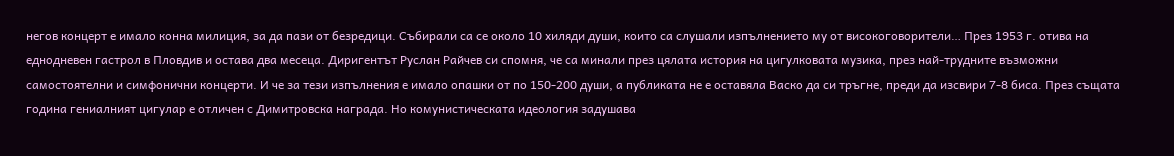негов концерт е имало конна милиция, за да пази от безредици. Събирали са се около 10 хиляди души, които са слушали изпълнението му от високоговорители… През 1953 г. отива на еднодневен гастрол в Пловдив и остава два месеца. Диригентът Руслан Райчев си спомня, че са минали през цялата история на цигулковата музика, през най-трудните възможни самостоятелни и симфонични концерти. И че за тези изпълнения е имало опашки от по 150-200 души, а публиката не е оставяла Васко да си тръгне, преди да изсвири 7-8 биса. През същата година гениалният цигулар е отличен с Димитровска награда. Но комунистическата идеология задушава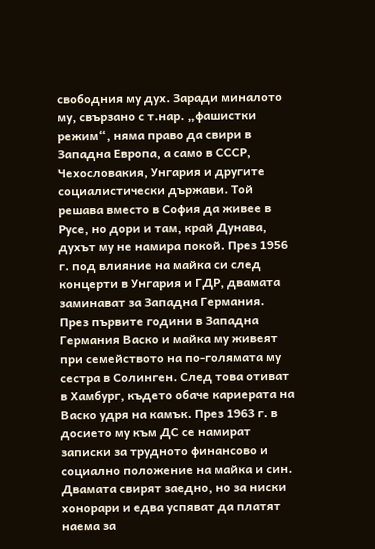свободния му дух. Заради миналото му, свързано с т.нар. „фашистки режим“, няма право да свири в Западна Европа, а само в СССР, Чехословакия, Унгария и другите социалистически държави. Той решава вместо в София да живее в Русе, но дори и там, край Дунава, духът му не намира покой. През 1956 г. под влияние на майка си след концерти в Унгария и ГДР, двамата заминават за Западна Германия.
През първите години в Западна Германия Васко и майка му живеят при семейството на по-голямата му сестра в Солинген. След това отиват в Хамбург, където обаче кариерата на Васко удря на камък. През 1963 г. в досието му към ДС се намират записки за трудното финансово и социално положение на майка и син. Двамата свирят заедно, но за ниски хонорари и едва успяват да платят наема за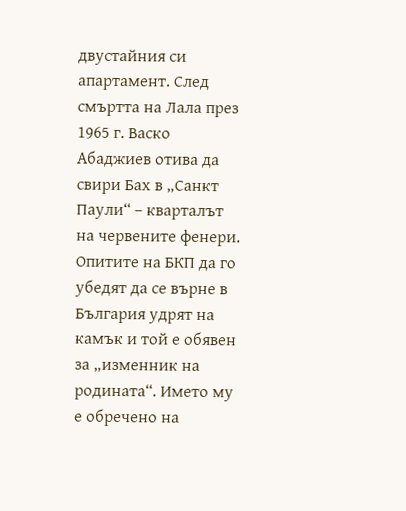двустайния си апартамент. След смъртта на Лала през 1965 г. Васко Абаджиев отива да свири Бах в „Санкт Паули“ – кварталът на червените фенери. Опитите на БКП да го убедят да се върне в България удрят на камък и той е обявен за „изменник на родината“. Името му е обречено на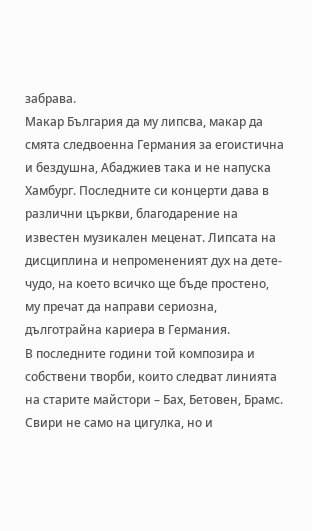забрава.
Макар България да му липсва, макар да смята следвоенна Германия за егоистична и бездушна, Абаджиев така и не напуска Хамбург. Последните си концерти дава в различни църкви, благодарение на известен музикален меценат. Липсата на дисциплина и непромененият дух на дете-чудо, на което всичко ще бъде простено, му пречат да направи сериозна, дълготрайна кариера в Германия.
В последните години той композира и собствени творби, които следват линията на старите майстори – Бах, Бетовен, Брамс. Свири не само на цигулка, но и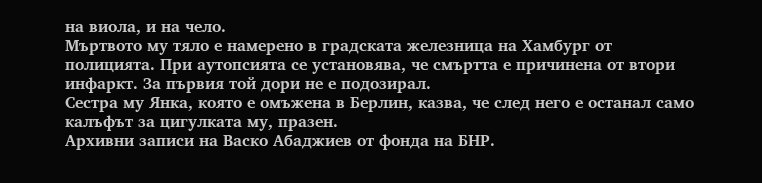на виола, и на чело.
Мъртвото му тяло е намерено в градската железница на Хамбург от полицията. При аутопсията се установява, че смъртта е причинена от втори инфаркт. За първия той дори не е подозирал.
Сестра му Янка, която е омъжена в Берлин, казва, че след него е останал само калъфът за цигулката му, празен.
Архивни записи на Васко Абаджиев от фонда на БНР.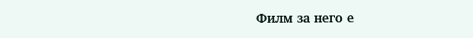Филм за него е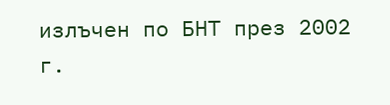излъчен по БНТ през 2002 г.